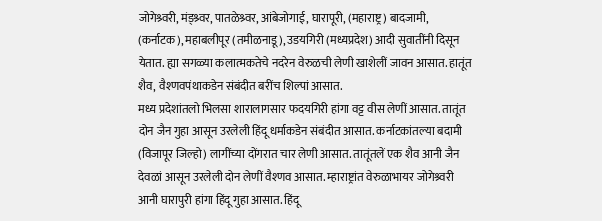जोगेश्र्वरी, मंड्श्र्वर, पातळेश्र्वर, आंबेजोगाई, घारापूरी, (महाराष्ट्र) बादजामी, (कर्नाटक), महाबलीपूर (तमीळनाडू), उडयगिरी (मध्यप्रदेश) आदी सुवातींनी दिसून येतात. ह्या सगळ्या कलात्मकतेचे नदरेन वेरुळची लेणी खाशेलीं जावन आसात. हातूंत शैव, वैश्णवपंथाकडेन संबंदीत बरींच शिल्पां आसात.
मध्य प्रदेशांतलो भिलसा शारालागसार फदयगिरी हांगा वट्ट वीस लेणीं आसात. तातूंत दोन जैन गुहा आसून उरलेली हिंदू धर्माकडेन संबंदीत आसात. कर्नाटकांतल्या बदामी (विजापूर जिल्हो) लागींच्या दोंगरात चार लेणी आसात. तातूंतलें एक शैव आनी जैन देवळां आसून उरलेली दोन लेणीं वैश्णव आसात. म्हाराष्ट्रांत वेरुळाभायर जोगेश्र्वरी आनी घारापुरी हांगा हिंदू गुहा आसात. हिंदू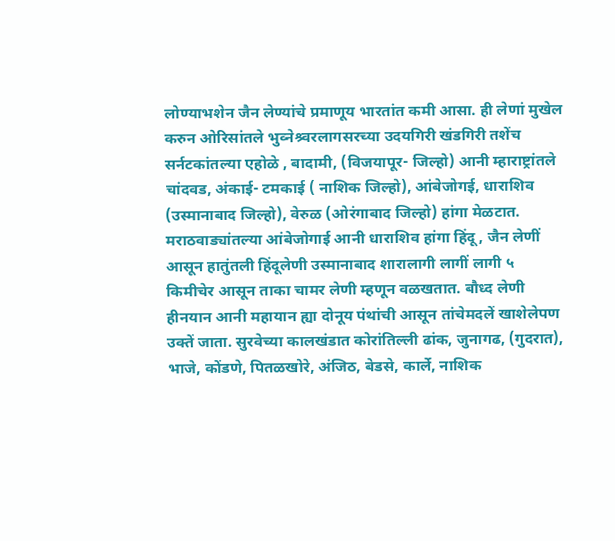लोण्याभशेन जैन लेण्यांचे प्रमाणूय भारतांत कमी आसा. ही लेणां मुखेल करुन ओरिसांतले भुव्नेश्र्वरलागसरच्या उदयगिरी खंडगिरी तशेंच सर्नटकांतल्या एहोळे , बादामी, (विजयापूर- जिल्हो) आनी म्हाराष्ट्रांतले चांदवड, अंकाई- टमकाई ( नाशिक जिल्हो), आंबेजोगई, धाराशिव (उस्मानाबाद जिल्हो), वेरुळ (ओरंगाबाद जिल्हो) हांगा मेळटात. मराठवाड्यांतल्या आंबेजोगाई आनी धाराशिव हांगा हिंदू, जैन लेणीं आसून हातुंतली हिंदूलेणी उस्मानाबाद शारालागी लागीं लागी ५ किमीचेर आसून ताका चामर लेणी म्हणून वळखतात. बौध्द लेणी हीनयान आनी महायान ह्या दोनूय पंथांची आसून तांचेमदलें खाशेलेपण उक्तें जाता. सुरवेच्या कालखंडात कोरांतिल्ली ढांक, जुनागढ, (गुदरात), भाजे, कोंडणे, पितळखोरे, अंजिठ, बेडसे, कार्ले, नाशिक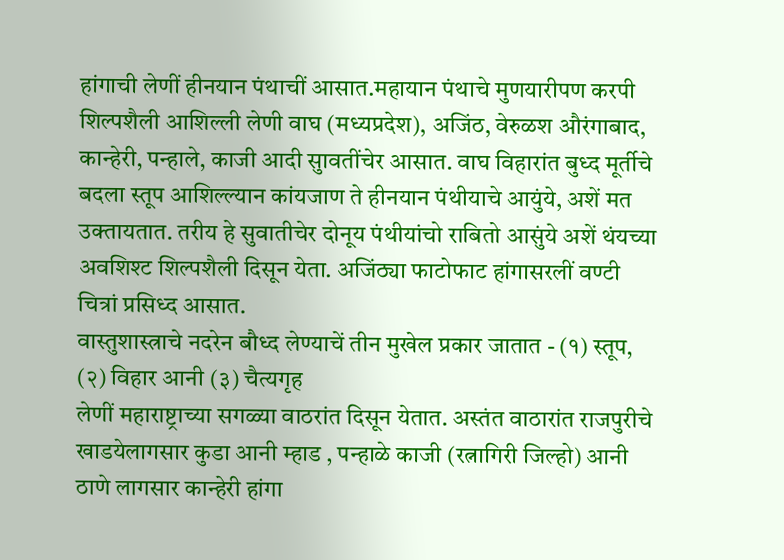हांगाची लेणीं हीनयान पंथाचीं आसात.महायान पंथाचे मुणयारीपण करपी शिल्पशैली आशिल्ली लेणी वाघ (मध्यप्रदेश), अजिंठ, वेरुळश औरंगाबाद, कान्हेरी, पन्हाले, काजी आदी सुावतींचेर आसात. वाघ विहारांत बुध्द मूर्तीचे बदला स्तूप आशिल्ल्यान कांयजाण ते हीनयान पंथीयाचे आयुंये, अशें मत उक्तायतात. तरीय हे सुवातीचेर दोनूय पंथीयांचो राबितो आसुंये अशें थंयच्या अवशिश्ट शिल्पशैली दिसून येता. अजिंठ्या फाटोफाट हांगासरलीं वण्टी चित्रां प्रसिध्द आसात.
वास्तुशास्त्राचे नदरेन बौध्द लेण्याचें तीन मुखेल प्रकार जातात - (१) स्तूप, (२) विहार आनी (३) चैत्यगृह
लेणीं महाराष्ट्राच्या सगळ्या वाठरांत दिसून येतात. अस्तंत वाठारांत राजपुरीचे खाडयेलागसार कुडा आनी म्हाड , पन्हाळे काजी (रत्नागिरी जिल्हो) आनी ठाणे लागसार कान्हेरी हांगा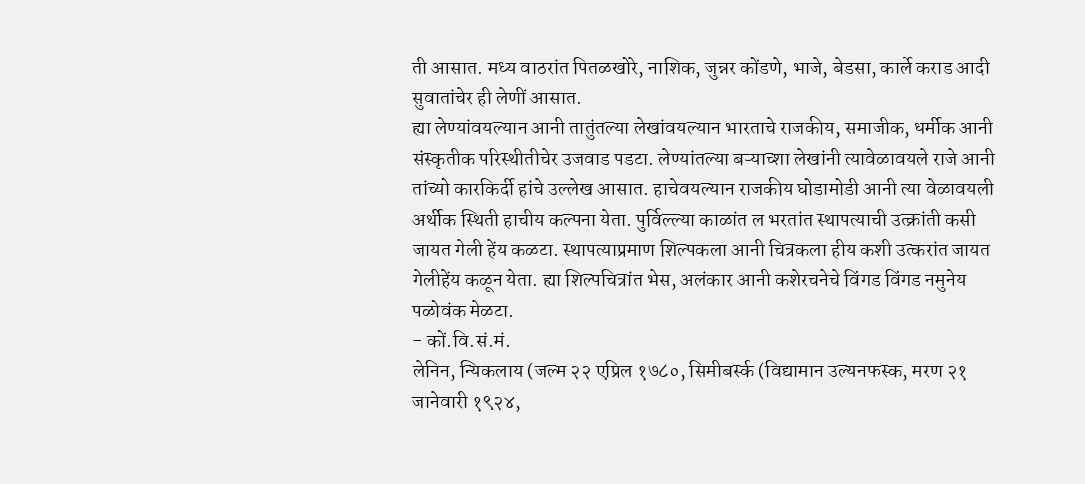ती आसात. मध्य वाठरांत पितळखोरे, नाशिक, जुन्नर कोंडणे, भाजे, बेडसा, कार्ले कराड आदी सुवातांचेर ही लेणीं आसात.
ह्या लेण्यांवयल्यान आनी तातुंतल्या लेखांवयल्यान भारताचे राजकीय, समाजीक, धर्मीक आनी संस्कृतीक परिस्थीतीचेर उजवाड पडटा. लेण्यांतल्या बऱ्याच्शा लेखांनी त्यावेळावयले राजे आनी तांच्यो कारकिर्दी हांचे उल्लेख आसात. हाचेवयल्यान राजकीय घोडामोडी आनी त्या वेळावयली अर्थीक स्थिती हाचीय कल्पना येता. पुर्विल्ल्या काळांत ल भरतांत स्थापत्याची उत्क्रांती कसी जायत गेली हेंय कळटा. स्थापत्याप्रमाण शिल्पकला आनी चित्रकला हीय कशी उत्करांत जायत गेलीहेंय कळून येता. ह्या शिल्पचित्रांत भेस, अलंकार आनी कशेरचनेचे विंगड विंगड नमुनेय पळोवंक मेळटा.
- कों.वि.सं.मं.
लेनिन, न्यिकलाय (जल्म २२ एप्रिल १७८०, सिमीबर्स्क (विद्यामान उल्यनफस्क, मरण २१ जानेवारी १९२४,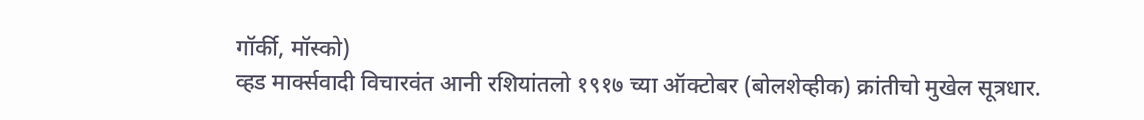गॉर्की, मॉस्को)
व्हड मार्क्सवादी विचारवंत आनी रशियांतलो १९१७ च्या ऑक्टोबर (बोलशेव्हीक) क्रांतीचो मुखेल सूत्रधार.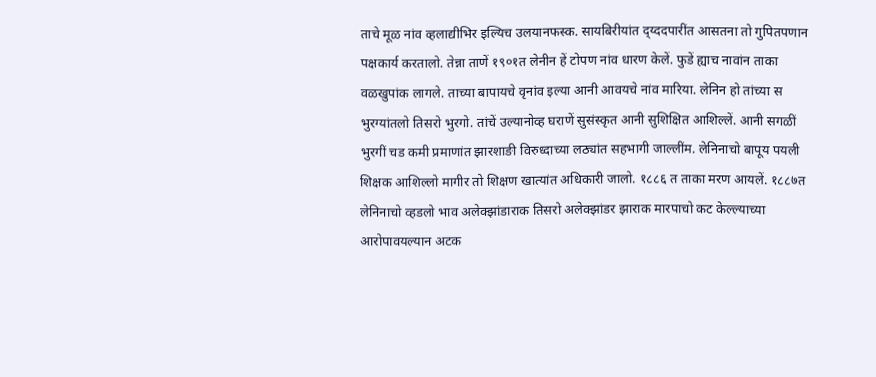ताचे मूळ नांव व्हलाद्यीभिर इल्यिच उलयानफस्क. सायबिरीयांत द्य्ददपारींत आसतना तो गुपितपणान पक्षकार्य करतालो. तेन्ना ताणें १९०१त लेनीन हें टोपण नांव धारण केलें. फुडें ह्याच नावांन ताका वळखुपांक लागले. ताच्या बापायचे वृनांव इल्या आनी आवयचे नांव मारिया. लेनिन हो तांच्या स भुरग्यांतलो तिसरो भुरगो. तांचें उल्यानोव्ह घराणें सुसंस्कृत आनी सुशिक्षित आशिल्लें. आनी सगळीं भुरगीं चड कमी प्रमाणांत झारशाङी विरुध्दाच्या लठ्यांत सहभागी जाल्लींम. लेनिनाचो बापूय पयली शिक्षक आशिल्लो मागीर तो शिक्षण खात्यांत अधिकारी जालो. १८८६ त ताका मरण आयलें. १८८७त लेनिनाचो व्हडलो भाव अलेक्झांडाराक तिसरो अलेक्झांडर झाराक मारपाचो कट केल्ल्याच्या आरोपावयल्यान अटक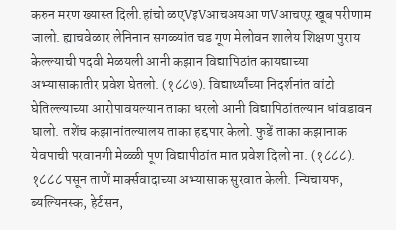करुन मरण ख्यास्त दिली.हांचो ळएVइVआचअयआ णVआचएऱ खूब परीणाम जालो. ह्याचवेळार लेनिनान सगळ्यांत चड गूण मेलोवन शालेय शिक्षण पुराय केल्ल्याची पदवी मेळयली आनी कझान विद्यापिठांत कायद्याच्या अभ्यासाकातीर प्रवेश घेतलो. (१८८७). विद्यार्थ्यांच्या निदर्शनांत वांटो घेतिल्ल्याच्या आरोपावयल्यान ताका धरलो आनी विद्यापिठांतल्यान धांवडावन घालो. तशेंच कझानांतल्यालय ताका हद्दपार केलो. फुडें ताका कझानाक येवपाची परवानगी मेळ्ळी पूण विद्यापीठांत मात प्रवेश दिलो ना. (१८८८). १८८८ पसून ताणें मार्क्सवादाच्या अभ्यासाक सुरवात केली. न्यिचायफ, ब्यल्यिनस्क, हेर्टसन,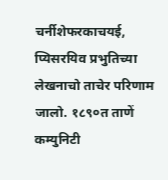चर्नीशेफरकाचयई, प्यिसरयिव प्रभुतिच्या लेखनाचो ताचेर परिणाम जालो. १८९०त ताणें कम्युनिटी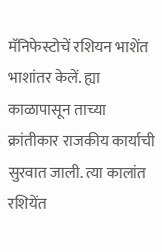मॅनिफेस्टोचें रशियन भाशेंत भाशांतर केलें. ह्या काळापासून ताच्या क्रांतीकार राजकीय कार्याची सुरवात जाली. त्या कालांत रशियेंत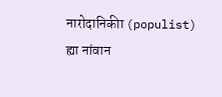नारोदानिकीा (populist) ह्या नांवान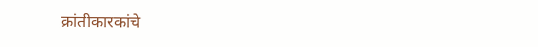क्रांतीकारकांचे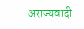अराज्यवादी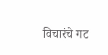विचारंचे गट